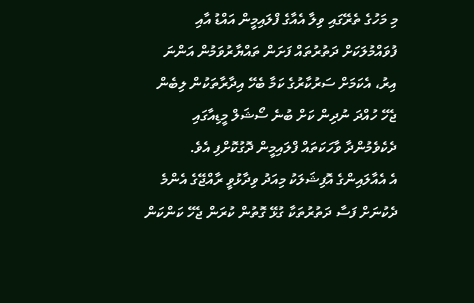މި މަހުގެ ތެރޭގައި ވިލާ އެއާގެ ފްލައިމީން އައްޑު އާއި ފުވައްމުލަކަށް ދަތުރުތައް ފަށަން ތައްޔާރުވަމުން އަންނަ އިރު، އެކަމަށް ސަރުކާރުގެ ކަމާ ބެހޭ އިދާރާތަކުން ލިބެން ޖެހޭ ހުއްދަ ނުދިން ކަށް ބުނެ ސޯޝަލް މީޑިއާގައި ދެކެވެމުންދާ ވާހަކަތައް ފްލައިމީން ދޮގުކޮށްފި އެވެ.
އެ އެއާލައިންގެ އޮފިޝަލަކު މިއަދު ވިދާޅުވީ ރާއްޖޭގެ އެންމެ ދެކުނަށް ފަސާ ދަތުރުތަކާ ގުޅޭ ގޮތުން ކުރަން ޖެހޭ ކަންކަން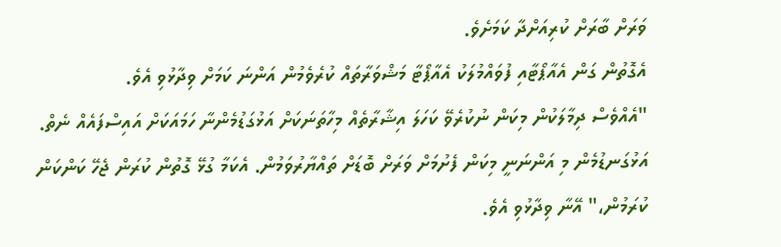ވަރަށް ބާރަށް ކުރިއަށްދާ ކަމަށެވެ.
އެގޮތުން ގަން އެއާޕޯޓާއި ފުވައްމުލަކު އެއާޕޯޓާ މަޝްވަރާތައް ކުރެވެމުން އަންނަ ކަމަށް ވިދާޅުވި އެވެ.
"އެއްވެސް ދިމާލަކުން މިކަން ނުކުރެވޭ ކަހަލަ އިޝާރާތެއް މިހާތަނަކަށް އަޅުގަޑުމެންނާ ހަމައަކަށް އައިސްފައެއް ނެތް. އަޅުގަނޑުމެން މި އަންނަނީ މިކަން ފެށުމަށް ވަރަށް ބޮޑަށް ތައްޔާރުވަމުން. އެކަމާ ގުޅޭ ގޮތުން ކުރަން ޖެހޭ ކަންކަން ކުރަމުން،" އޭނާ ވިދާޅުވި އެވެ.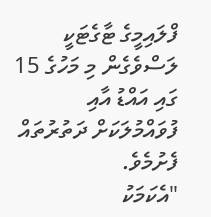ފްލައިމީގެ ޓާގެޓަކީ ލަސްވެގެން މި މަހުގެ 15 ގައި އައްޑު އާއި ފުވައްމުލަކަށް ދަތުރުތައް ފެށުމެވެ.
"އެކަމަކު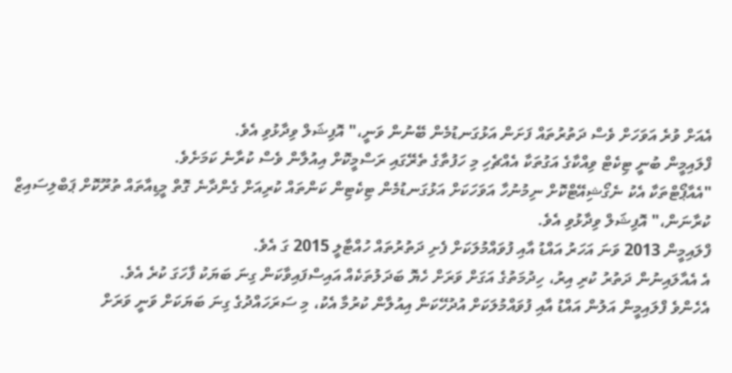އެއަށް ވުރެ އަވަހަށް ވެސް ދަތުރުތައް ފަށަން އަޅުގަނޑުމެން ބޭނުން ވަނީ،" އޮފިޝަލް ވިދާޅުވި އެވެ.
ފްލައިމީން ބުނީ ޓިކެޓް ވިއްކާގެ އަގުތަކާ އެއްޗެހި މި ހަފުތާގެ ތެރޭގައި ރަސްމީކޮށް އިއުލާން ވެސް ކުރާނެ ކަމަށެވެ.
"އެއާޕޯޓްތަކާ އެކު ނެގޯޝިއޭޓްކޮށް ނިމުނުހާ އަވަހަކަށް އަޅުގަނޑުމެން ޓިކެޓިން ކަންތައް ކުރިއަށް ގެންދާނެ ގޮތް މީޑިއާތައް ތުރޫކޮށް ޕަބްލިސައިޒް ކުރާނަން،" އޮފިޝަލް ވިދާޅުވި އެވެ.
ފްލައިމީން 2013 ވަނަ އަހަރު އައްޑު އާއި ފުވައްމުލަކަށް ފެށި ދަތުރުތައް ހުއްޓާލީ 2015 ގަ އެވެ.
އެ އެއާލައިނުން ދަތުރު ކުރި އިރު، ހިދުމަތުގެ އަގަށް ވަރަށް ހެޔޮ ބަދަލުތަކެއް އައިސްފައިވާކަން ގިނަ ބަޔަކު ފާހަގަ ކުރެ އެވެ.
އެހެންވެ ފްލައިމީން އަލުން އައްޑު އާއި ފުވައްމުލަކަށް އުދުހޭކަން އިއުލާން ކުރުމާ އެކު، މި ސަރަހައްދުގެ ގިނަ ބަޔަކަށް ވަނީ ވަރަށް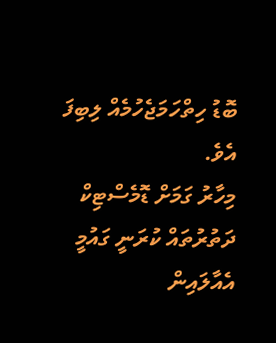ބޮޑު ހިތްހަމަޖެހުމެއް ލިބިފަ އެވެ.
މިހާރު ގަމަށް ޑޮމެސްޓިކް ދަތުރުތައް ކުރަނީ ގައުމީ އެއާލައިން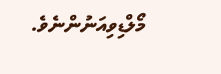މޯލްޑިވިއަނުންނެވެ.